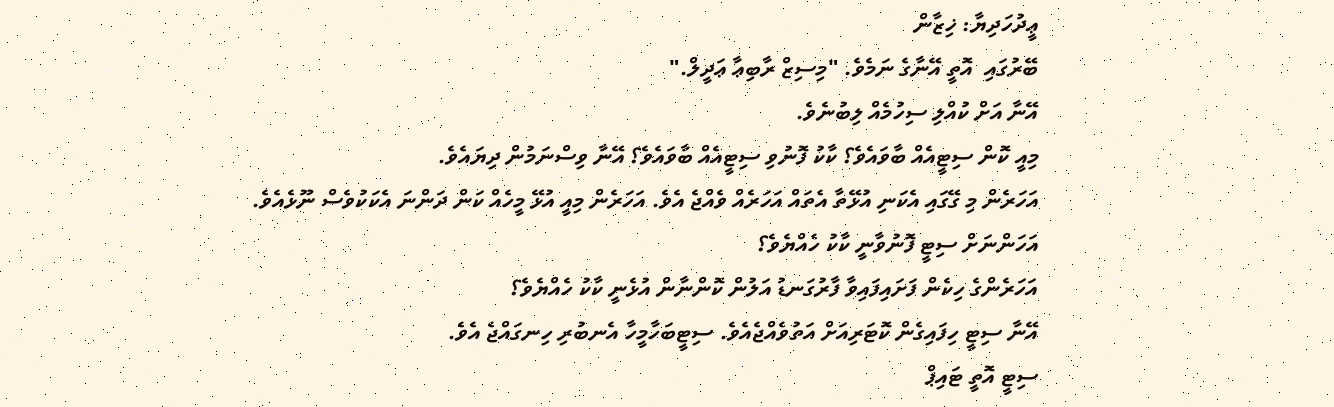ޢީދުހަދިޔާ: ޚިޒާން
ބޭރުގައި  އޮތީ އޭނާގެ ނަމެވެ. "މިސިޒް ރާބިޢާ ޢަދީލް."
އޭނާ އަށް ކުއްލި ސިހުމެއް ލިބުނެވެ.
މިއީ ކޮން ސިޓީއެއް ބާވައެވެ؟ ކާކު ފޮނުވި ސިޓީއެއް ބާވައެވެ؟ އޭނާ ވިސްނަމުން ދިޔައެވެ.
އަހަރެން މި ގޭގައި އެކަނި އުޅޭތާ އެތައް އަހަރެއް ވެއްޖެ އެވެ. އަހަރެން މިއީ އުޅޭ މީހެއް ކަން ދަންނަ އެކަކުވެސް ނޫޅެއެވެ.
އަހަންނަށް ސިޓީ ފޮނުވާނީ ކާކު ހެއްޔެވެ؟
އަހަރެންގެ ހިކެން ފަށައިފައިވާ ފާރުގަނޑު އަލުން ކޮންނާން އުޅެނީ ކާކު ހެއްޔެވެ؟
އޭނާ ސިޓީ ހިފައިގެން ކޮޓަރިއަށް އަތުވެއްޖެއެވެ. ސިޓީބަހާމީހާ އެނބުރި ހިނގައްޖެ އެވެ.
ސިޓީ އޮތީ ޓައިޕް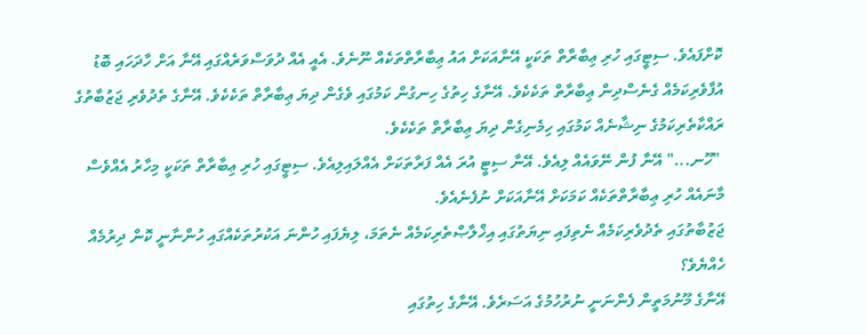ކޮށްފައެވެ. ސިޓީގައި ހުރި ޢިބާރާތް ތަކަކީ އޭނާއަކަށް އައު ޢިބާރާތްތަކެއް ނޫނެވެ. އެއީ އެއް ދުވަސްވަރެއްގައި އޭނާ އަށް ހާދަހައި ބޮޑު އުފާވެރިކަމެއް ގެނެސްދިން ޢިބާރާތް ތަކެކެވެ. އޭނާގެ ހިތުގެ ހިނގުން ކަމުގައި ވެގެން ދިޔަ ޢިބާރާތް ތަކެކެވެ. އޭނާގެ ތެދުވެރި ޖަޒުބާތުގެ ރައްކާތެރިކަމުގެ ނިޝާނެއް ކަމުގައި ހިމެނިގެން ދިޔަ ޢިބާރާތް ތަކެކެވެ.
 "ހޫނ..." އޭނާ ފުން ނޭވައެއް ލިއެވެ. އޭނާ ސިޓީ އުރަ އެއް ފަރާތަކަށް އެއްލައިލިއެވެ. ސިޓީގައި ހުރި ޢިބާރާތް ތަކަކީ މިހާރު އެއްވެސް މާނައެއް ހުރި ޢިބާރާތްތަކެއް ކަމަކަށް އޭނާއަކަށް ނުފެނެއެވެ.
ޖަޒުބާތުގައި ތެދުވެރިކަމެއް ނެތިފައި ނިޔަތުގައި އިޚްލާޞްތެރިކަމެއް ނެތަމަ، ލިޔެފައި ހުންނަ އަކުރުތަކެއްގައި ހުންނާނީ ކޮން ދިރުމެއް ހެއްޔެވެ؟
އޭނާގެ މޫނުމަތީން ފެންނަނީ ނުރުހުމުގެ އަސަރެވެ. އޭނާގެ ހިތުގައި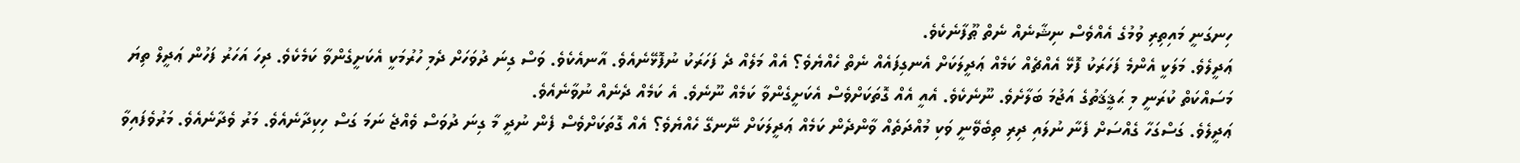ހިނގަނީ މައިތިރި ވުމުގެ އެއްވެސް ނިޝާނެއް ނެތް ޠޫފާނެކެވެ.
ޢަދީލެވެ. މަލަކީ އެންމެ ފަހަރަކު ފޮޅޭ އެއްޗެއް ކަމެއް ޢަދީލަކަށް އެނގިފައެއް ނެތް ހެއްޔެވެ؟ އެއް މަލެއް ދެ ފަހަރަކު ނުފޮޅޭނެއެވެ. އާނއެކެވެ. ވަސް ގިނަ ދުވަހަށް ދެމި ހުރުމަކީ އެކަށީގެންވާ ކަމެކެވެ. ދިހަ އަހަރު ފަހުން ޢަދީލް ތިޔަ މަސައްކަތް ކުރަނީ މި ޙަޤީޤަތުގެ އަޖުމަ ބަލާށެވެ. ނޫނެކެވެ. އެއީ އެއް ގޮތަކަށްވެސް އެކަށީގެންވާ ކަމެއް ނޫނެވެ. އެ ކަމެއް ދެނެއް ނުވާނެއެވެ.
ޢަދީލެވެ. ގަސްގަހާ ގެއްސަށް ފެނާ ނުލައި ދިރި ތިބެވޭނީ ވަކި މުއްދަތެއް ވާންދެން ކަމެއް ޢަދީލަކަށް ނޭނގޭ ހެއްޔެވެ؟ އެއް ގޮތަކަށްވެސް ފެން ނުދީ މާ ގިނަ ދުވަސް ވެއްޖެ ނަމަ ގަސް ހިކިދާނެއެވެ. މަރު ވެދާނެއެވެ. މަރުވެފައިވާ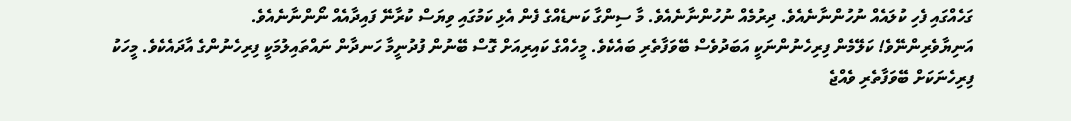ގަހެއްގައި ފެހި ކުލައެއް ނުހުންނާނެއެވެ. ދިރުމެއް ނުހުންނާނެއެވެ. މާ ސިންގާ ކަނޑެއްގެ ފެން އެޅި ކަމުގައި ވިޔަސް ކުރާނޭ ފައިދާއެއް ނޯންނާނެއެވެ.
އަނިޔާވެރިންނޭވެ! ކަލޭމެން ފިރިހެނުންނަކީ އަބަދުވެސް ބޭވަފާތެރި ބައެކެވެ. މީހެއްގެ ކައިރިއަށް ގޮސް ބޭނުން ފުދުނީމާ ހަނދާން ނައްތައިލުމަކީ ފިރިހެނުންގެ އާދައެކެވެ. މީހަކު ފިރިހެނަކަށް ބޭވަފާތެރި ވެއްޖެ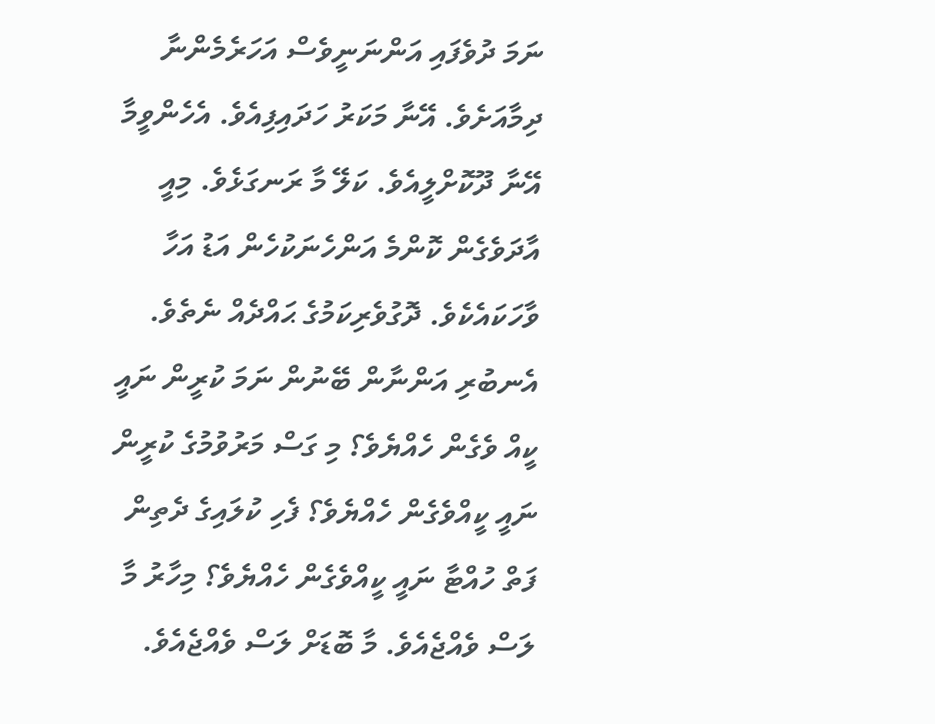ނަމަ ދުވެފައި އަންނަނީވެސް އަހަރެމެންނާ ދިމާއަށެވެ. އޭނާ މަކަރު ހަދައިފިއެވެ. އެހެންވީމާ އޭނާ ދޫކޮށްލީއެވެ. ކަލޭ މާ ރަނގަޅެވެ. މިއީ އާދަވެގެން ކޮންމެ އަންހެނަކުހެން އަޑު އަހާ ވާހަކައެކެވެ. ދޮގުވެރިކަމުގެ ޙައްދެއް ނެތެވެ.
އެނބުރި އަންނާން ބޭނުން ނަމަ ކުރީން ނައީ ކީއް ވެގެން ހެއްޔެވެ؟ މި ގަސް މަރުވުމުގެ ކުރީން ނައީ ކީއްވެގެން ހެއްޔެވެ؟ ފެހި ކުލައިގެ ދެތިން ފަތް ހުއްޓާ ނައީ ކީއްވެގެން ހެއްޔެވެ؟ މިހާރު މާ ލަސް ވެއްޖެއެވެ. މާ ބޮޑަށް ލަސް ވެއްޖެއެވެ.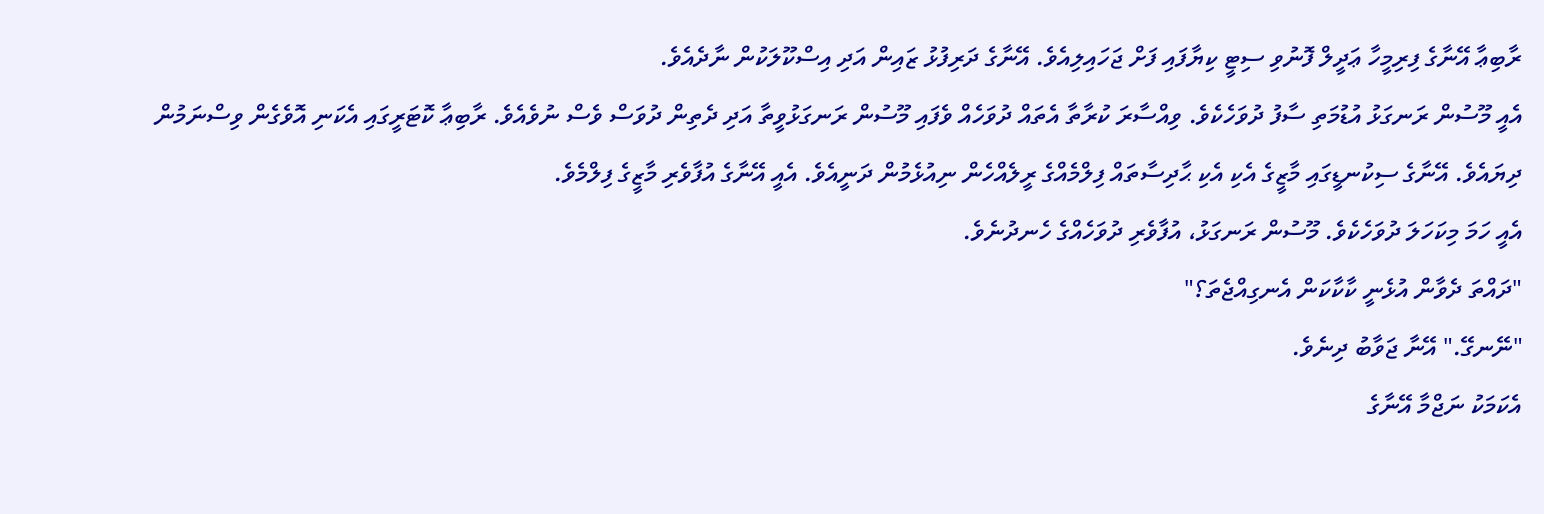ރާބިޢާ އޭނާގެ ފިރިމީހާ ޢަދީލް ފޮނުވި ސިޓީ ކިޔާފައި ފަށް ޖަހައިލިއެވެ. އޭނާގެ ދަރިފުޅު ޒައިން އަދި އިސްކޫލަކުން ނާދެއެވެ.
އެއީ މޫސުން ރަނގަޅު އުޑުމަތި ސާފު ދުވަހެކެވެ. ވިއްސާރަ ކުރާތާ އެތައް ދުވަހެއް ވެފައި މޫސުން ރަނގަޅުވީތާ އަދި ދެތިން ދުވަސް ވެސް ނުވެއެވެ. ރާބިޢާ ކޮޓަރީގައި އެކަނި އޮވެގެން ވިސްނަމުން ދިޔައެވެ. އޭނާގެ ސިކުނޑީގައި މާޒީގެ އެކި އެކި ޙާދިސާތައް ފިލްމެއްގެ ރީލެއްހެން ނިއުޅެމުން ދަނީއެވެ. އެއީ އޭނާގެ އުފާވެރި މާޒީގެ ފިލްމެވެ.
އެއީ ހަމަ މިކަހަލަ ދުވަހެކެވެ. މޫސުން ރަނގަޅު، އުފާވެރި ދުވަހެއްގެ ހެނދުނެވެ.
"ދައްތަ ދެވާން އުޅެނީ ކާކާކަން އެނގިއްޖެތަ؟"
"ނޭނގޭ." އޭނާ ޖަވާބު ދިނެވެ.
އެކަމަކު ނަޖްމާ އޭނާގެ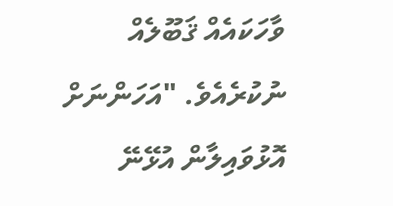ވާހަކައެއް ޤަބޫލެއް ނުކުރެއެވެ. "އަހަންނަށް އޮޅުވައިލާން އުޅޭނޭ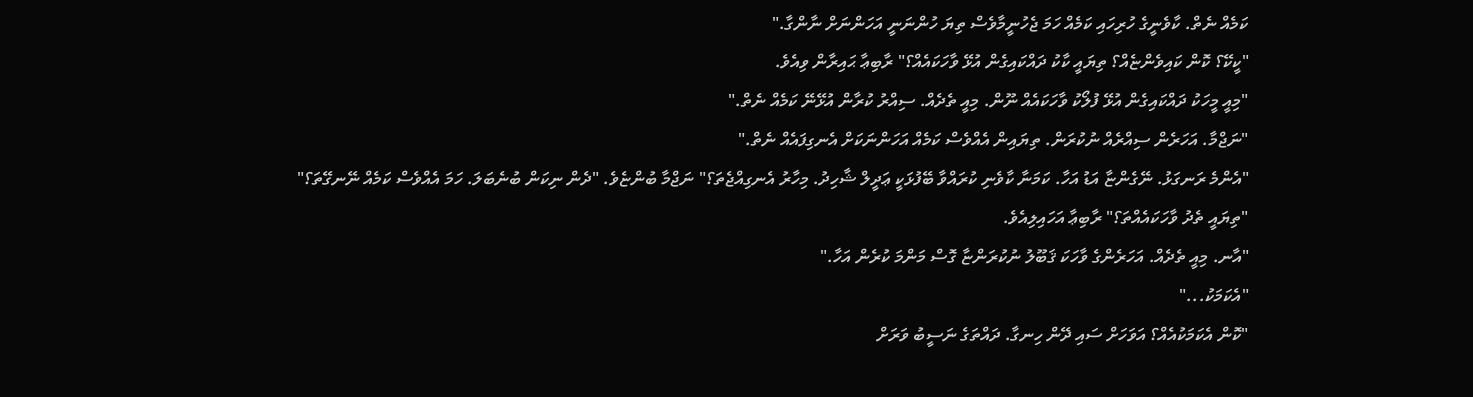ކަމެއް ނެތް. ކާވެނީގެ ހުރިހައި ކަމެއް ހަމަ ޖެހުނީމާވެސް ތިޔަ ހުންނަނީ އަހަންނަށް ނާންގާ."
"ކީކޭ؟ ކޮން ކައިވެންޏެއް؟ ތިޔައީ ކާކު ދައްކައިގެން އުޅޭ ވާހަކައެއް؟" ރާބިޢާ ޙައިރާން ވިއެވެ.
"މިއީ މީހަކު ދައްކައިގެން އުޅޭ ފުލޯކު ވާހަކައެއް ނޫން. މިއީ ތެދެއް. ސިއްރު ކުރާން އުޅޭނޭ ކަމެއް ނެތް."
"ނަޖްމާ. އަހަރެން ސިއްރެއް ނުކުރަން. ތިޔައިން އެއްވެސް ކަމެއް އަހަންނަކަށް އެނގިފައެއް ނެތް."
"އެންމެ ރަނގަޅު. ނޭގެންޏާ އަޑު އަހާ. ކަމަނާ ކާވެނި ކުރައްވާ ބޭފުޅަކީ ޢަދީލް ޝާހިދު. މިހާރު އެނގިއްޖެތަ؟" ނަޖްމާ ބުންޏެވެ. "ދެން ނިކަން ބުނެބަލަ. ހަމަ އެއްވެސް ކަމެއް ނޭނގޭތަ؟"
"ތިޔައީ ތެދު ވާހަކައެއްތަ؟" ރާބިޢާ އަހައިލިއެވެ.
"އާނ. މިއީ ތެދެއް. އަހަރެންގެ ވާހަކަ ޤަބޫލު ނުކުރަންޏާ ގޮސް މަންމަ ކުރެން އަހާ."
"އެކަމަކު..."
"ކޮން އެކަމަކުއެއް؟ އަވަހަށް ސައި ދޭން ހިނގާ. ދައްތަގެ ނަސީބު ވަރަށް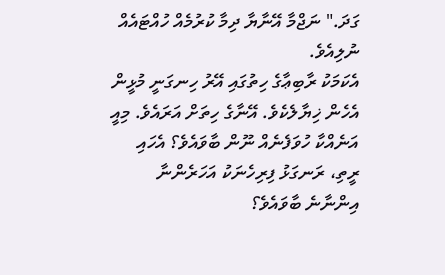ގަދަ." ނަޖްމާ އޭނާޔާ ދިމާ ކުރުމެއް ހުއްޓައެއް ނުލިއެވެ.
އެކަމަކު ރާބިޢާގެ ހިތުގައި އޭރު ހިނގަނީ މުޅީން އެހެން ޚިޔާލެކެވެ. އޭނާގެ ހިތަށް އަރައެވެ. މިއީ އަނެއްކާ ހުވަފެނެއް ނޫން ބާވައެވެ؟ އެހައި ރީތި، ރަނގަޅު ފިރިހެނަކު އަހަރެންނާ އިންނާނެ ބާވައެވެ؟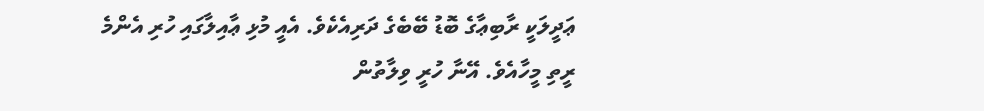ޢަދީލަކީ ރާބިޢާގެ ބޮޑު ބޭބެގެ ދަރިއެކެވެ. އެއީ މުޅި ޢާއިލާގައި ހުރި އެންމެ ރީތި މީހާއެވެ. އޭނާ ހުރީ ވިލާތުން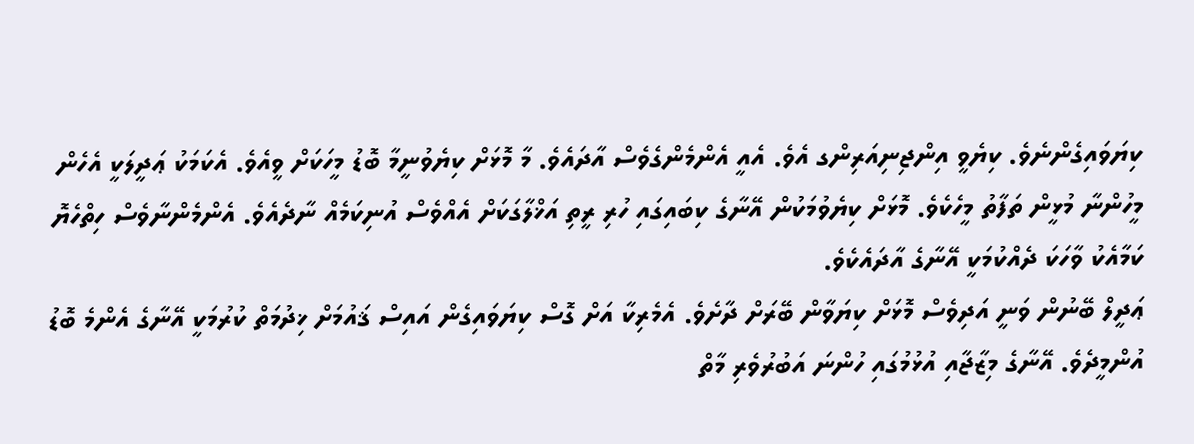ކިޔަވައިގެންނެވެ. ކިޔެވީ އިންޖިނިއަރިންގ އެވެ. އެއީ އެންމެންގެވެސް އާދައެވެ. މާ މޮޅަށް ކިޔެވުނީމާ ބޮޑު މީހަކަށް ވީއެވެ. އެކަމަކު ޢަދީލަކީ އެހެން މީހުންނާ މުޅީން ތަފާތު މީހެކެވެ. މޮޅަށް ކިޔެވުމަކުން އޭނާގެ ކިބައިގައި ހުރި ރީތި އަޚްލާގަކަށް އެއްވެސް އުނިކަމެއް ނާދެއެވެ. އެންމެންނާވެސް ހިތްހެޔޮ ކަމާއެކު ވާހަކަ ދެއްކުމަކީ އޭނާގެ އާދައެކެވެ.
ޢަދީލް ބޭނުން ވަނީ އަދިވެސް މޮޅަށް ކިޔަވާން ބޭރަށް ދާށެވެ. އެމެރިކާ އަށް ގޮސް ކިޔަވައިގެން އައިސް ޤައުމަށް ޚިދުމަތް ކުރުމަކީ އޭނާގެ އެންމެ ބޮޑު އުންމީދެވެ. އޭނާގެ މިޒާޖާއި އުޅުމުގައި ހުންނަ އަބުރުވެރި މާތް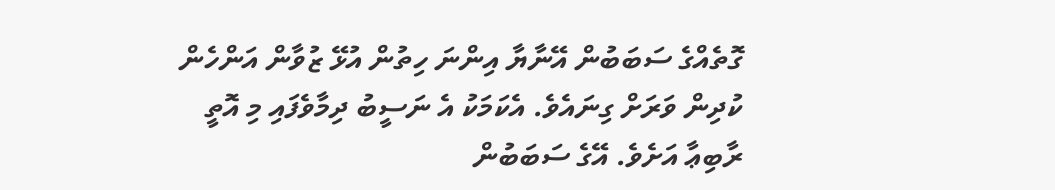ގޮތެއްގެ ސަބަބުން އޭނާޔާ އިންނަ ހިތުން އުޅޭ ޒުވާން އަންހެން ކުދިން ވަރަށް ގިނައެވެ. އެކަމަކު އެ ނަސީބު ދިމާވެފައި މި އޮތީ ރާބިޢާ އަށެވެ. އޭގެ ސަބަބުން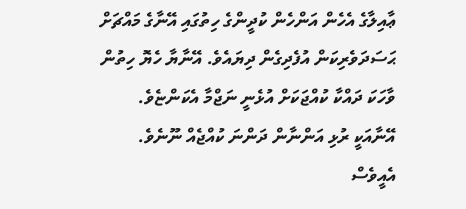ޢާއިލާގެ އެހެން އަންހެން ކުދީންގެ ހިތުގައި އޭނާގެ މައްޗަށް ޙަސަދަވެރިކަން އުފެދިގެން ދިޔައެވެ. އޭނާޔާ ހެޔޮ ހިތުން ވާހަކަ ދައްކާ ކުއްޖަކަށް އުޅެނީ ނަޖްމާ އެކަންޏެވެ. އޭނާއަކީ ރުޅި އަންނާން ދަންނަ ކުއްޖެއް ނޫނެވެ. އެއީވެސް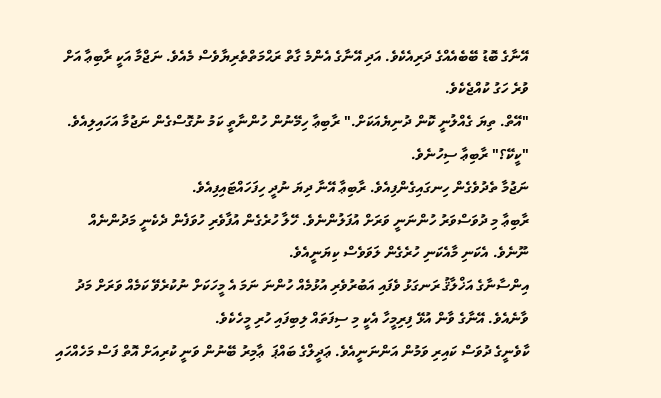އޭނާގެ ބޮޑު ބޭބެއެއްގެ ދަރިއެކެވެ. އަދި އޭނާގެ އެންމެ ގާތް ރަޙްމަތްތެރިޔާވެސް މެއެވެ. ނަޖްމާ އަކީ ރާބިޢާ އަށް ވުރެ ހަގު ކުއްޖެކެވެ.
"އޭތް. ތިޔަ ގެއްލުނީ ކޮން ދުނިޔެއަކަށް." ރާބިޢާ ހިމޭނުން ހުންނާތީ ކަމު ނުގޮސްގެން ނަޖުމާ އަހައިލިއެވެ.
"ކީކޭ؟" ރާބިޢާ ސިހުނެވެ.
ނަޖުމާ ތެދުވެގެން ހިނގައިގެންފިއެވެ. ރާބިޢާ އޭނާ ދިޔަ ނުދީ ހިފަހައްޓައިފިއެވެ.
ރާބިޢާ މި ދުވަސްވަރު ހުންނަނީ ވަރަށް އުފަލުންނެވެ. ހޭލާ ހުރެގެން އުފާވެރި ހުވަފެން ދެކެނީ މަދުންނެއް ނޫނެވެ. އެކަނި މާއެކަނި ހުރެގެން ލަވަވެސް ކިޔަނީއެވެ.
އިންސާނާގެ އަޚްލާޤު ރަނގަޅު ވެފައި އަބުރުވެރި އުޅުމެއް ހުންނަ ނަމަ އެ މީހަކަށް ނުކުރެވޭ ކަމެއް ވަރަށް މަދު ވާނެއެވެ. އޭނާގެ ވާން އުޅޭ ފިރިމީހާ އެކީ މި ސިފަތައް ލިބިފައި ހުރި މީހެކެވެ.
ކާވެނީގެ ދުވަސް ކައިރި ވަމުން އަންނަނީއެވެ. ޢަދީލްގެ ބައްޕަ  ޢާމިރު ބޭނުން ވަނީ ކުރިއަށް އޮތް ފަސް މަހެއްހައި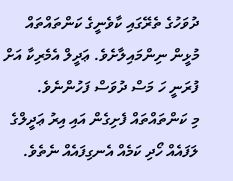ދުވަހުގެ ތެރޭގައި ކާވެނީގެ ކަންތައްތައް މުޅީން ނިންމައިލާށެވެ. ޢަދީލް އެމެރިކާ އަށް ފުރަނީ ހަ މަސް ދުވަސް ފަހުންނެވެ.
މި ކަންތައްތައް ފެށިގެން އައި އިރު ޢަދީލްގެ ލަފައެއް ހޯދި ކަމެއް އެނގިފައެއް ނެތެވެ.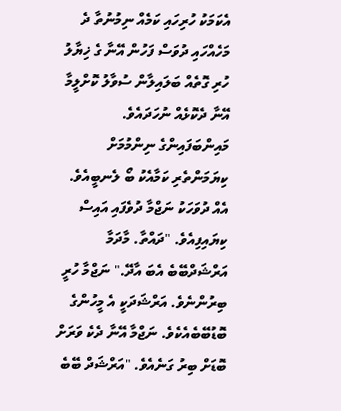އެކަމަކު ހުރިހައި ކަމެއް ނިމުނުތާ ދެ މަހެއްހައި ދުވަސް ފަހުން އޭނާ ގެ ޚިޔާލު ހުރި ގޮތެއް ބަލައިލާން ސުވާލު ކޮށްލީމާ އޭނާ ދެކޮޅެއް ނުހަދައެވެ. މައިންބަފައިންގެ ނިންމުމަށް ކިޔަމަންތެރި ކަމާއެކު ބޯ ލެނބީއެވެ.
އެއް ދުވަހަކު ނަޖްމާ ދުވެފައި އައިސް ކިޔައިފިއެވެ. "ދައްތާ. މާދަމާ އަރްޝަދްބޭބެ އެބަ އާދޭ." ނަޖްމާ ހުރީ ބިރުންނެވެ. އަރްޝަދަކީ އެ މީހުންގެ ބޮޑުބޭބެއެކެވެ. ނަޖްމާ އޭނާ ދެކެ ވަރަށް ބޮޑަށް ބިރު ގަނެއެވެ. "އަރްޝަދް ބޭބެ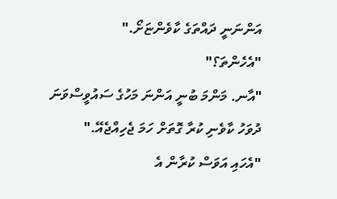އަންނަނީ ދައްތަގެ ކާވެންޏަށޯ."
"އެހެންތަ؟"
"އާނ. މަންމަ ބުނީ އަންނަ މަހުގެ ސައުވީސްވަނަ ދުވަހު ކާވެނި ކުރާ ގޮތަށް ހަމަ ޖެހިއްޖެއޭ."
"އެހައި އަވަސް ކުރާން އެ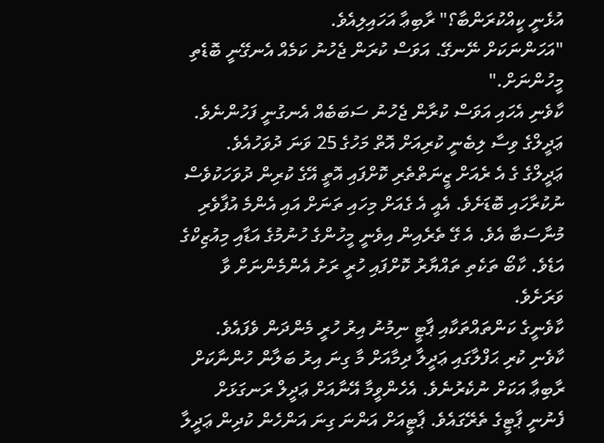އުޅެނީ ކީއްކުރަންބާ؟" ރާބިޢާ އަހައިލިއެވެ.
"އަހަންނަކަށް ނޭނގޭ. އަވަސް ކުރަން ޖެހުނު ކަމެއް އެނގޭނީ ބޮޑެތި މީހުންނަށް."
ކާވެނި އެހައި އަވަސް ކުރާން ޖެހުނު ސަބަބެއް އެނގުނީ ފަހުންނެވެ. ޢަދީލްގެ ވިސާ ލިބެނީ ކުރިއަށް އޮތް މަހުގެ 25 ވަނަ ދުވަހުއެވެ.
ޢަދީލްގެ ގެ އެ ރެއަށް ޒީނަތްތެރި ކޮށްފައި އޮތީ އޭގެ ކުރިން ދުވަހަކުވެސް ނުކުރާހައި ބޮޑަށެވެ. އެއީ އެ ގެއަށް މިހައި ތަނަށް އައި އެންމެ އުފާވެރި މުނާސަބާ އެވެ. އެ ގޭ ތެރެއިން އިވެނީ މީހުންގެ ހުނުމުގެ އަޑާއި މިއުޒިކްގެ އަޑެވެ. ކާބޯ ތަކެތި ތައްޔާރު ކޮށްފައި ހުރީ ރަށު އެންމެންނަށް ވާ ވަރަށެވެ.
ކާވެނީގެ ކަންތައްތަކާއި ޕާޓީ ނިމުނު އިރު ހުރީ މެންދަން ވެފައެވެ. ކާވެނި ކުރި ޙަފްލާގައި ޢަދީލާ ދިމާއަށް މާ ގިނަ އިރު ބަލާން ހުންނާކަށް ރާބިޢާ އަކަށް ނުކެރުނެވެ. އެހެންވީމާ އޭނާއަށް ޢަދީލް ރަނގަޅަށް ފެނުނީ ޕާޓީގެ ތެރޭގައެވެ. ޕާޓީއަށް އަންނަ ގިނަ އަންހެން ކުދިން ޢަދީލާ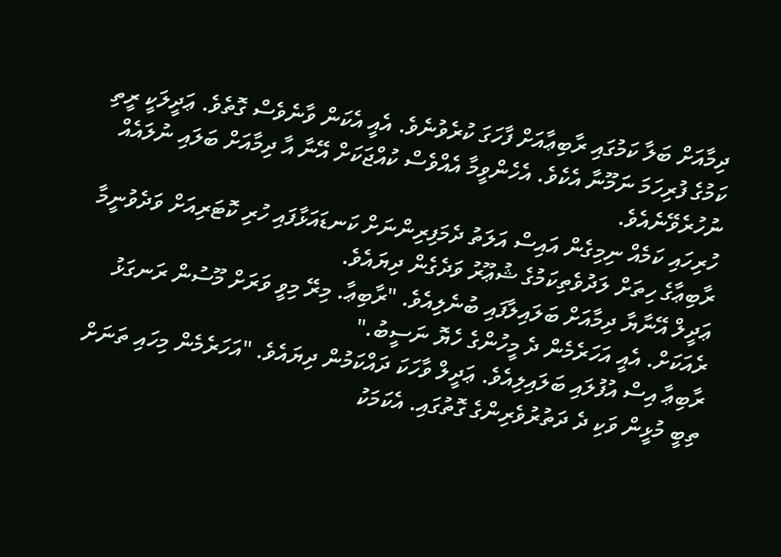ދިމާއަށް ބަލާ ކަމުގައި ރާބިޢާއަށް ފާހަގަ ކުރެވުނެވެ. އެއީ އެކަން ވާނެވެސް ގޮތެވެ. ޢަދީލަކީ ރީތި ކަމުގެ ފުރިހަމަ ނަމޫނާ އެކެވެ. އެހެންވީމާ އެއްވެސް ކުއްޖަކަށް އޭނާ އާ ދިމާއަށް ބަލައި ނުލައެއް ނުހުރެވޭނެއެވެ.
ހުރިހައި ކަމެއް ނިމިގެން އައިސް އަލަތު ދެމަފިރިންނަށް ކަނޑައަޅާފައި ހުރި ކޮޓަރިއަށް ވަދެވުނީމާ ރާބިޢާގެ ހިތަށް ލަދުވެތިކަމުގެ ޝުޢޫރު ވަދެގެން ދިޔައެވެ.
ޢަދީލް އޭނާޔާ ދިމާއަށް ބަލައިލާފައި ބުނެލިއެވެ. "ރާބިޢާ. މިރޭ މިވީ ވަރަށް މޫސުން ރަނގަޅު ރެއަކަށް. އެއީ އަހަރެމެން ދެ މީހުންގެ ހެޔޮ ނަސީބު."
ރާބިޢާ އިސް އުފުލައި ބަލައިލިއެވެ. ޢަދީލް ވާހަކަ ދައްކަމުން ދިޔައެވެ. "އަހަރެމެން މިހައި ތަނަށް ތިބީ މުޅީން ވަކި ދެ ދަތުރުވެރިންގެ ގޮތުގައި. އެކަމަކު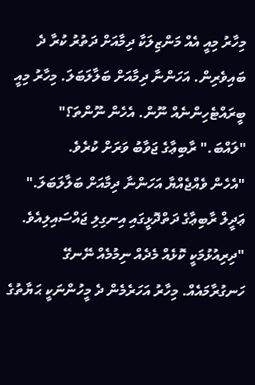މިހާރު މިއީ އެއް މަންޒިލަކާ ދިމާއަށް ދަތުރު ކުރާ ދެ ބައިވެރިން. އަހަންނާ ދިމާއަށް ބަލާލަބަލަ. މިހާރު މިއީ ބީރައްޓެހިންނެއް ނޫން. އެހެން ނޫންތަ؟"
"ލައްބަ." ރާބިޢާގެ ޖަވާބު ވަރަށް ކުރެވެ.
"އެހެން ވެއްޖެއްޔާ އަހަންނާ ދިމާއަށް ބަލާލަބަލަ." ޢަދީލް ރާބިޢާގެ ދަތްދޮޅީގައި އިނގިލި ޖައްސައިލިއެވެ. "ދިރިއުޅުމަކީ ކޮޅެއް މެދެއް ނިމުމެއް ނޭނގޭ ހަނގުރާމައެއް. މިހާރު އަހަރެމެން ދެ މީހުންނަކީ ޙަޔާތުގެ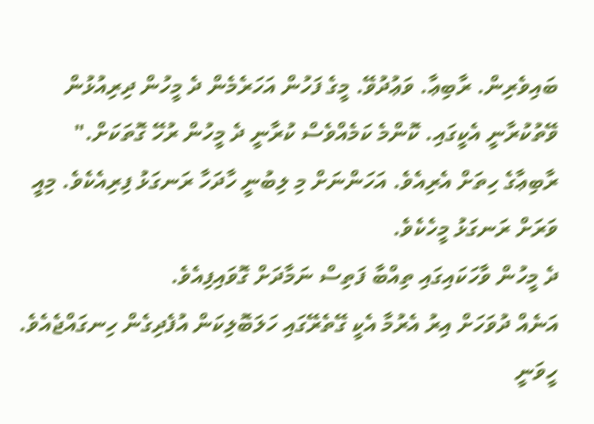ބައިވެރިން. ރާބިޢާ. ވަޢުދުވޭ. މީގެ ފަހުން އަހަރެމެން ދެ މީހުން ދިރިއުޅުން ވޭތުކުރާނީ އެކީގައި. ކޮންމެ ކަމެއްވެސް ކުރާނީ ދެ މީހުން ރުހޭ ގޮތަކަށް."
ރާބިޢާގެ ހިތަށް އެރިއެވެ. އަހަންނަށް މި ލިބުނީ ހާދަހާ ރަނގަޅު ފިރިއެކެވެ. މިއީ ވަރަށް ރަނގަޅު މީހެކެވެ.
ދެ މީހުން ވާހަކައިގައި ތިއްބާ ފަތިސް ނަމާދަށް ގޮވައިފިއެވެ.
އަނެއް ދުވަހަށް އިރު އެރުމާ އެކީ ގޭތެރޭގައި ހަލަބޮލިކަން އުފެދިގެން ހިނގައްޖެއެވެ. ހީވަނީ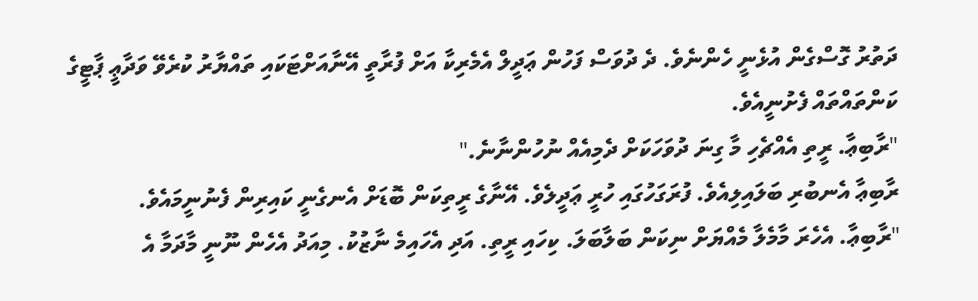ދަތުރު ގޮސްގެން އުޅެނީ ހެންނެވެ. ދެ ދުވަސް ފަހުން ޢަދީލް އެމެރިކާ އަށް ފުރާތީ އޭނާއަށްޓަކައި ތައްޔާރު ކުރެވޭ ވަދާޢީ ޕާޓީގެ ކަންތައްތައް ފެށުނީއެވެ.
"ރާބިޢާ. ރީތި އެއްޗެހި މާ ގިނަ ދުވަހަކަށް ދެމިއެއް ނުހުންނާނެ."
ރާބިޢާ އެނބުރި ބަލައިލިއެވެ. ފުރަގަހުގައި ހުރީ ޢަދީލެވެ. އޭނާގެ ރީތިކަން ބޮޑަށް އެނގެނީ ކައިރިން ފެނުނީމައެވެ.
"ރާބިޢާ. އެހެރަ މާމެލާ މެއްޔަށް ނިކަން ބަލާބަލަ. ކިހައި ރީތި. އަދި އެހައިމެ ނާޒުކު. މިއަދު އެހެން ނޫނީ މާދަމާ އެ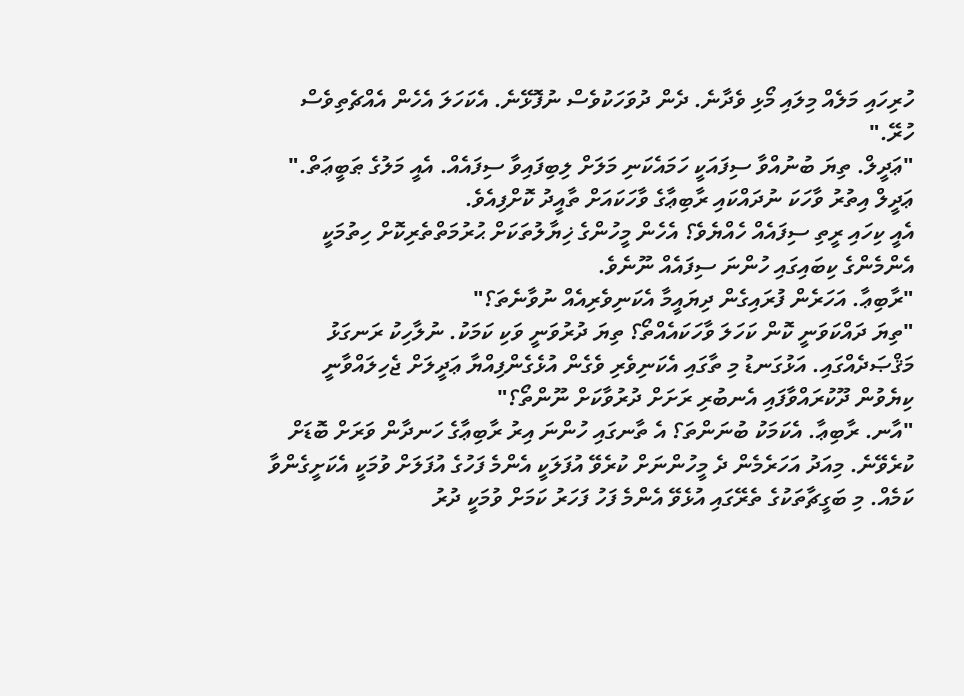ހުރިހައި މަލެއް މިލައި މޯޅި ވެދާނެ. ދެން ދުވަހަކުވެސް ނުފޮޅޭނެ. އެކަހަލަ އެހެން އެއްޗެތިވެސް ހުރޭ."
"ޢަދީލް. ތިޔަ ބުނުއްވާ ސިފައަކީ ހަމައެކަނި މަލަށް ލިބިފައިވާ ސިފައެއް. އެއީ މަލުގެ ޠަބީޢަތް."
ޢަދީލް އިތުރު ވާހަކަ ނުދައްކައި ރާބިޢާގެ ވާހަކައަށް ތާއީދު ކޮށްފިއެވެ.
އެއީ ކިހައި ރީތި ސިފައެއް ހެއްޔެވެ؟ އެހެން މީހުންގެ ޚިޔާލުތަކަށް ޙުރުމަތްތެރިކޮށް ހިތުމަކީ އެންމެންގެ ކިބައިގައި ހުންނަ ސިފައެއް ނޫނެވެ.
"ރާބިޢާ. އަހަރެން ފުރައިގެން ދިޔައީމާ އެކަނިވެރިއެއް ނުވާނެތަ؟"
"ތިޔަ ދައްކަވަނީ ކޮން ކަހަލަ ވާހަކައެއްތޯ؟ ތިޔަ ދުރުވަނީ ވަކި ކަމަކު. ނުލާހިކު ރަނގަޅު މަޤްޞަދެއްގައި. އަޅުގަނޑު މި ތާގައި އެކަނިވެރި ވެގެން އުޅެގެންފިއްޔާ ޢަދީލަށް ޖެހިލައްވާނީ ކިޔެވުން ދޫކުރައްވާފައި އެނބުރި ރަށަށް ދުރުވާކަށް ނޫންތޯ؟"
"އާނ. ރާބިޢާ. އެކަމަކު ބުނަންތަ؟ އެ ތާނގައި ހުންނަ އިރު ރާބިޢާގެ ހަނދާން ވަރަށް ބޮޑަށް ކުރެވޭނެ. މިއަދު އަހަރެމެން ދެ މީހުންނަށް ކުރެވޭ އުފަލަކީ އެންމެ ފަހުގެ އުފަލަށް ވުމަކީ އެކަށީގެންވާ ކަމެއް. މި ބަގީޗާތަކުގެ ތެރޭގައި އުޅެވޭ އެންމެ ފަހު ފަހަރު ކަމަށް ވުމަކީ ދުރު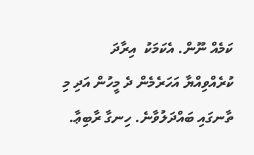ކަމެއް ނޫން. އެކަމަކު  އިރާދަ ކުރެއްވިއްޔާ އަހަރެމެން ދެ މީހުން އަދި މި ތާނގައި ބައްދަލުވާނެ. ހިނގާ ރާބިޢާ.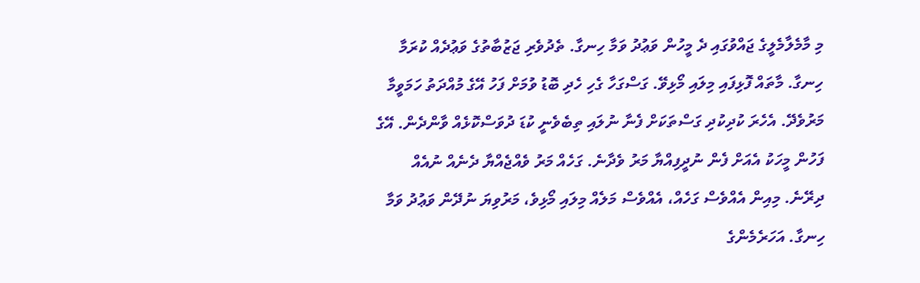މި މާމެލާމެލީގެ ޖައްވުގައި ދެ މީހުން ވަޢުދު ވަމާ ހިނގާ. ތެދުވެރި ޖަޒުބާތުގެ ވަޢުދެއް ކުރަމާ ހިނގާ. މާތައް ފޮޅިފައި މިލައި މޯޅިވޭ. ގަސްގަހާ ގެހި ހެދި ބޮޑު ވުމަށް ފަހު އޭގެ މުއްދަތު ހަމަވީމާ މަރުވެދޭ. އެހެރަ ކުދިކުދި ގަސްތަކަށް ފެނާ ނުލައި ތިބެވެނީ ކުޑަ ދުވަސްކޮޅެއް ވާންދެން. އޭގެ ފަހުން މީހަކު އެއަށް ފެން ނުދީފިއްޔާ މަރު ވެދާނެ. ގަހެއް މަރު ވެއްޖެއްޔާ ދެނެއް ނުއެއް ދިރޭނެ. މިއިން އެއްވެސް ގަހެއް، އެއްވެސް މަލެއް މިލައި މޯޅިވެ، މަރުވިޔަ ނުދޭން ވަޢުދު ވަމާ ހިނގާ. އަހަރެމެންގެ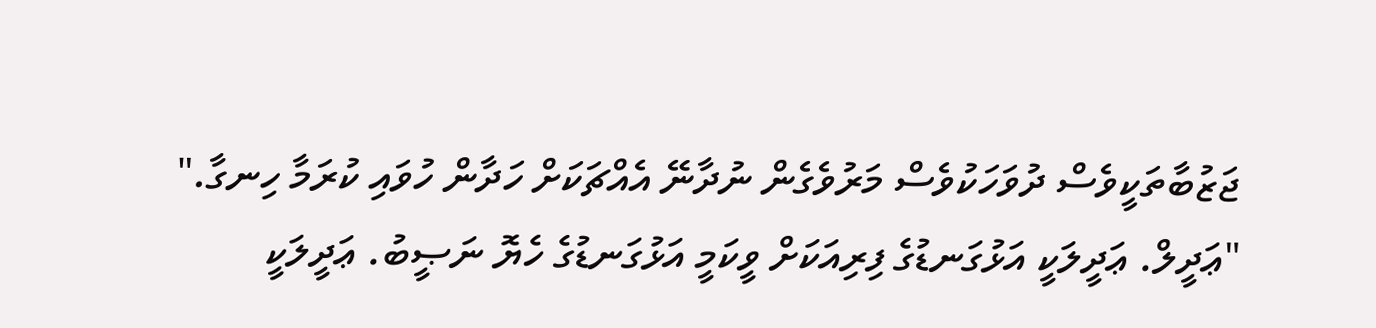ޖަޒުބާތަކީވެސް ދުވަހަކުވެސް މަރުވެގެން ނުދާނޭ އެއްޗަކަށް ހަދާން ހުވައި ކުރަމާ ހިނގާ."
"ޢަދީލް. ޢަދީލަކީ އަޅުގަނޑުގެ ފިރިއަކަށް ވީކަމީ އަޅުގަނޑުގެ ހެޔޮ ނަޞީބު. ޢަދީލަކީ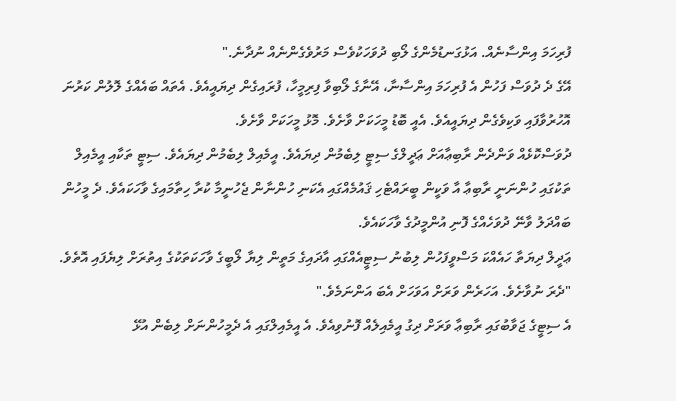ފުރިހަމަ އިންސާނެއް. އަޅުގަނޑުމެންގެ ލޯބި ދުވަހަކުވެސް މަރުވެގެންނެއް ނުދާނެ."
އޭގެ ދެ ދުވަސް ފަހުން އެ ފުރިހަމަ އިންސާނާ، އޭނާގެ ލޯބިވާ ފިރިމީހާ، ފުރައިގެން ދިޔައީއެވެ. އެތައް ބައެއްގެ ލޮލުން ކަރުނަ އޮހުރުވާފައި ވަކިވެގެން ދިޔައީއެވެ. އެއީ ބޮޑު މީހަކަށް ވާށެވެ. މޮޅު މީހަކަށް ވާށެވެ.
ދުވަސްކޮޅެއް ވަންދެން ރާބިޢާއަށް ޢަދީލްގެ ސިޓީ ލިބެމުން ދިޔައެވެ. އީމެއިލް ލިބެމުން ދިޔައެވެ. ސިޓީ ތަކާއި އީމެއިލް ތަކުގައި ހުންނަނީ ރާބިޢާ އާ ވަކީން ބީރައްޓެހި ޤައުމެއްގައި އެކަނި ހުންނާން ޖެހުނީމާ ކުރާ ހިތާމައިގެ ވާހަކައެވެ. ދެ މީހުން ބައްދަލު ވާނޭ ދުވަހެއްގެ ފޮނި އުންމީދުގެ ވާހަކައެވެ.
ޢަދީލް ދިޔަތާ ހައެއްކަ މަސްވީފަހުން ލިބުނު ސިޓީއެއްގައި އާދައިގެ މަތީން ލިޔާ ލޯބީގެ ވާހަކަތަކުގެ އިތުރަށް ލިޔެފައި އޮތެވެ.
"ދެރަ ނުވާށެވެ. އަހަރެން ވަރަށް އަވަހަށް އެބަ އަންނަމެވެ."
އެ ސިޓީގެ ޖަވާބުގައި ރާބިޢާ ވަރަށް ދިގު އީމެއިލެއް ފޮނުވިއެވެ. އެ އީމެއިލްގައި އެ ދެމީހުންނަށް ލިބެން އުޅޭ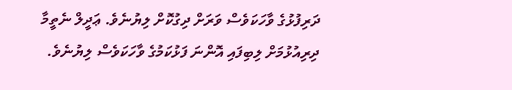ދަރިފުޅުގެ ވާހަކަވެސް ވަރަށް ދިގުކޮށް ލިޔުނެވެ. ޢަދީލް ނެތީމާ ދިރިއުޅުމަށް ލިބިފައި އޮންނަ ފަޅުކަމުގެ ވާހަކަވެސް ލިޔުނެވެ.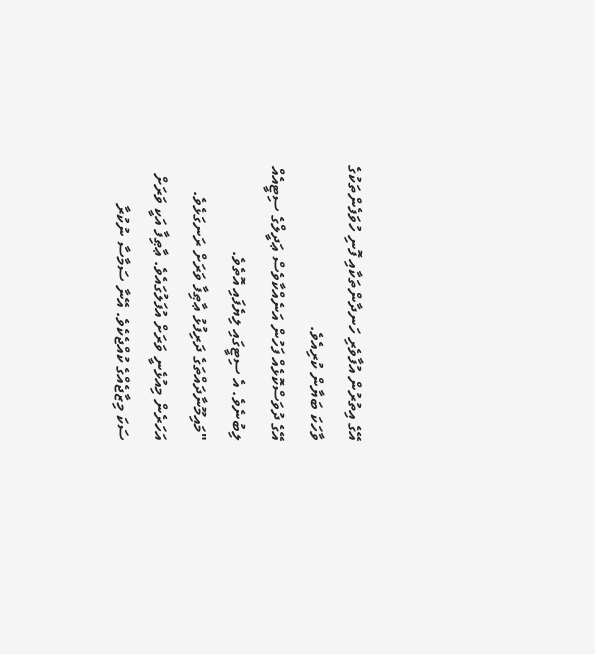އޭގެ އިތުރުން އުފާވެރި ހަނދާންތަކާއި ފޮނި ހުވަފެންތަކުގެ ވާހަކަ ބަޔާން ކުރިއެވެ.
އޭގެ ދުވަސްކޮޅެއް ފަހުން އަނެއްކާވެސް ޢަދީލްގެ ސިޓީއެއް ލިބުނެވެ. އެ ސިޓީގައި ލިޔެފައި އޮތެވެ.
"މައިމޫނާދައްތަގެ ދަރިފުޅު ޢާޠިފާ ވަރަށް ރަނގަޅެވެ. އަހަރެން މިއުޅެނީ ވަރަށް އުފަލުގައެވެ. ޢާޠިފާ އަކީ ވަރަށް ސަކަ މިޒާޖެއްގެ ކުއްޖެކެވެ. އޭނާ ސަމާސާ ނުކުރާ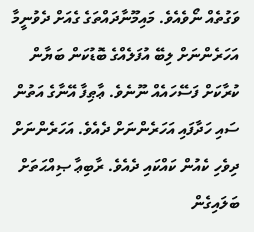ވަގުތެއް ނޯވެއެވެ. މައިމޫނާދައްތަގެ ގެއަށް ދެވުނީމާ އަހަރެންނަށް ލިބޭ އުފަލެއްގެ ބޮޑުކަން ބަޔާން ކުރާކަށް ފަސޭހައެއް ނޫނެވެ. ޢާޠިފާ އޭނާގެ އަތުން ސައި ހަދާފައި އަހަރެންނަށް ދެއެވެ. އަހަރެންނަށް ދިވެހި ކެއުން ކައްކައި ދެއެވެ. ރާބިޢާ ޞިއްޙަތަށް ބަލައިގެން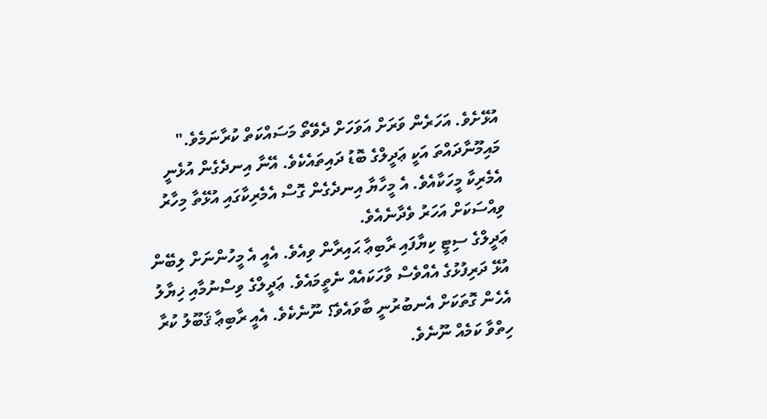އުޅޭށެވެ. އަހަރެން ވަރަށް އަވަހަށް ދެވޭތޯ މަސައްކަތް ކުރާނަމެވެ."
މައިމޫނާދައްތަ އަކީ ޢަދީލްގެ ބޮޑު ދައިތައެކެވެ. އޭނާ އިނދެގެން އުޅެނީ އެމެރިކާ މީހަކާއެވެ. އެ މީހާޔާ އިނދެގެން ގޮސް އެމެރިކާގައި އުޅޭތާ މިހާރު ވިއްސަކަށް އަހަރު ވެދާނެއެވެ.
ޢަދީލްގެ ސިޓީ ކިޔާފައި ރާބިޢާ ޙައިރާން ވިއެވެ. އެއީ އެ މީހުންނަށް ލިބޭން އުޅޭ ދަރިފުޅުގެ އެއްވެސް ވާހަކައެއް ނެތީމައެވެ. ޢަދީލްގެ ވިސްނުމާއި ޚިޔާލު އެހެން ގޮތަކަށް އެނބުރުނީ ބާވައެވެ؟ ނޫނެކެވެ. އެއީ ރާބިޢާ ޤަބޫލު ކުރާ ހިތްވާ ކަމެއް ނޫނެވެ.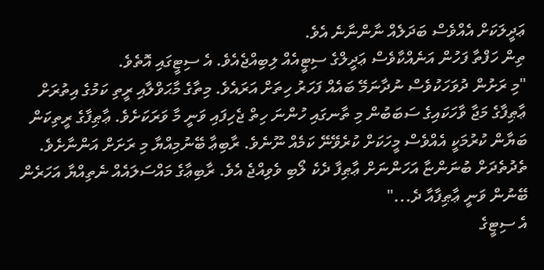ޢަދީލަކަށް އެއްވެސް ބަދަލެއް ނާންނާނެ އެވެ.
ތިން ހަފްތާ ފަހުން އަނެއްކާވެސް ޢަދީލްގެ ސިޓީއެއް ލިބިއްޖެއެވެ. އެ ސިޓީގައި އޮތެވެ.
"މި ރަށުން ދުވަހަކުވެސް ނުދާނަމޭ ބައެއް ފަހަރު ހިތަށް އަރައެވެ. މިތާގެ މާޙަވްލާއި ރީތި ކަމުގެ އިތުރަށް ޢާޠިފާގެ މަޖާ ވާހަކައިގެ ސަބަބުން މި ތާނގައި ހުންނަ ހިތް ޖެހިފައި ވަނީ މާ ވަރަކަށެވެ. ޢާޠިފާގެ ރީތިކަން ބަޔާން ކުރުމަކީ އެއްވެސް މީހަކަށް ކުރެވޭނޭ ކަމެއް ނޫނެވެ. ރާބިޢާ ބޭނުމިއްޔާ މި ރަށަށް އަންނާށެވެ. ތެދުތެދަށް ބުނަންޏާ އަހަންނަށް ޢާޠިފާ ދެކެ ލޯބި ވެވިއްޖެ އެވެ. ރާބިޢާގެ މައްސަލައެއް ނެތިއްޔާ އަހަރެން ބޭނުން ވަނީ ޢާޠިފާއާ ދެ..."
އެ ސިޓީގެ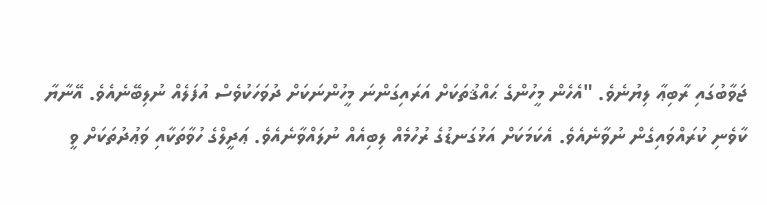ޖަވާބުގައި ރާބިޢާ ލިޔުނެވެ. "އެހެން މީހުންގެ ޙައްޤުތަކަށް އަރައިގަންނަ މީހުންނަކަށް ދުވަހަކުވެސް އުފަލެއް ނުލިބޭނެއެވެ. އޭނާޔާ ކާވެނި ކުރައްވައިގެން ނުވާނެއެވެ. އެކަމަކަށް އަޅުގަނޑުގެ ރުހުމެއް ލިބިއެއް ނުލައްވާނެއެވެ. ޢަދީލްގެ ހުވާތަކާއި ވަޢުދުތަކަށް ވީ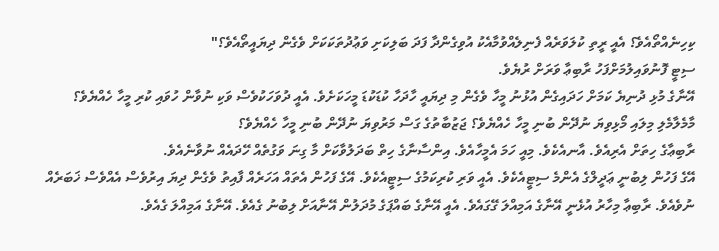ކިހިނެއްތޯއެވެ؟ އެއީ ރީތި ކުލަވަރެއް ފެނިލެއްވުމާއެކު އުވިގެންދާ ފަދަ ބަލިކަށި ވަޢުދުތަކަކަށް ވެގެން ދިޔައީތޯއެވެ؟"
ސިޓީ ފޮނުވައިލުމަށްފަހު ރާބިޢާ ވަރަށް ރުޔެވެ.
އޭނާގެ މުޅި ދުނިޔެ ކަމަށް ހަދައިގެން އުޅުނު މީހާ ވެގެން މި ދިޔައީ ހާދަހާ ކުޑަކުޑަ މީހަކަށެވެ. އެއީ ދުވަހަކުވެސް ވަކި ނުވާން ހުވައި ކުރި މީހާ ހެއްޔެވެ؟ މާމެލާމެލި މިލައި މޯޅިވިޔަ ނުދޭން ބުނި މީހާ ހެއްޔެވެ؟ ޖަޒުބާތުގެ ގަސް މަރުވިޔަ ނުދޭން ބުނި މީހާ ހެއްޔެވެ؟
ރާބިޢާގެ ހިތަށް އެރިއެވެ. އާނއެކެވެ. މިއީ ހަމަ އެމީހާއެވެ. އިންސާނާގެ ހިތް ބަދަލުވާކަށް މާ ގިނަ ވަގުތެއް ހޭދައެއް ނުވާނެއެވެ.
އޭގެ ފަހުން ލިބުނީ ޢަދީލްގެ އެންމެ ސިޓީއެކެވެ. އެއީ ވަރި ކުރިކަމުގެ ސިޓީއެކެވެ. އޭގެ ފަހުން އެތައް އަހަރެއް ފާއިތު ވެގެން ދިޔަ އިރުވެސް އެއްވެސް ޚަބަރެއް ނުވެއެވެ. ރާބިޢާ މިހާރު އުޅެނީ އޭނާގެ އަމިއްލަ ގޭގައެވެ. އެއީ އޭނާގެ ބައްޕަގެ މުދަލުން އޭނާއަށް ލިބުނު ގެއެވެ. އޭނާގެ އަމިއްލަ ގެއެވެ.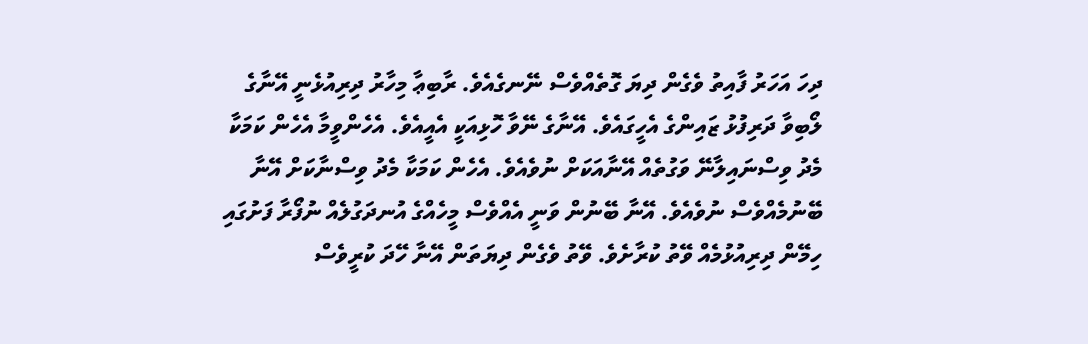ދިހަ އަހަރު ފާއިތު ވެގެން ދިޔަ ގޮތެއްވެސް ނޭނގެއެވެ. ރާބިޢާ މިހާރު ދިރިއުޅެނީ އޭނާގެ ލޯބިވާ ދަރިފުޅު ޒައިންގެ އެހީގައެވެ. އޭނާގެ ނޭވާ ހޮޅިއަކީ އެއީއެވެ. އެހެންވީމާ އެހެން ކަމަކާ މެދު ވިސްނައިލާނޭ ވަގުތެއް އޭނާއަކަށް ނުވެއެވެ. އެހެން ކަމަކާ މެދު ވިސްނާކަށް އޭނާ ބޭނުމެއްވެސް ނުވެއެވެ. އޭނާ ބޭނުން ވަނީ އެއްވެސް މީހެއްގެ އުނދަގުލެއް ނުފޯރާ ފަށުގައި ހިމޭން ދިރިއުޅުމެއް ވޭތު ކުރާށެވެ. ވޭތު ވެގެން ދިޔަތަން އޭނާ ހޭދަ ކުރީވެސް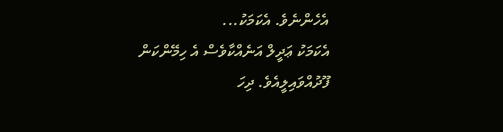އެހެންނެވެ. އެކަމަކު...
އެކަމަކު ޢަދީލް އަނެއްކާވެސް އެ ހިމޭންކަން ފޫދުއްވައިލީއެވެ. ދިހަ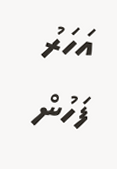އަހަރު ފަހުން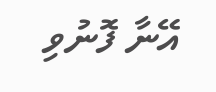އޭނާ ފޮނުވި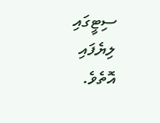ސިޓީގައި ލިޔެފައި އޮތެވެ.